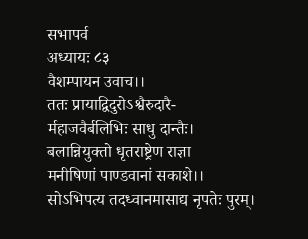सभापर्व
अध्यायः ८३
वैशम्पायन उवाच।।
ततः प्रायाद्विदुरोऽश्वैरुदारै-
र्महाजवैर्बलिभिः साधु दान्तैः।
बलान्नियुक्तो धृतराष्ट्रेण राज्ञा
मनीषिणां पाण्डवानां सकाशे।।
सोऽभिपत्य तदध्वानमासाद्य नृपतेः पुरम्।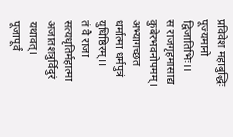प्रविवेश महाबुद्धिः पूज्यमानो द्विजातिभिः।।
स राजगृहमासाद्य कुबेरभवनोपमम्।
अभ्यागच्छत धर्मात्मा धर्मपुत्रं युधिष्ठिरम्।।
तं वै राजा सत्यधृतिर्महात्मा
अजातशत्रुर्विदुरं यथावत्।
पूजापूर्वं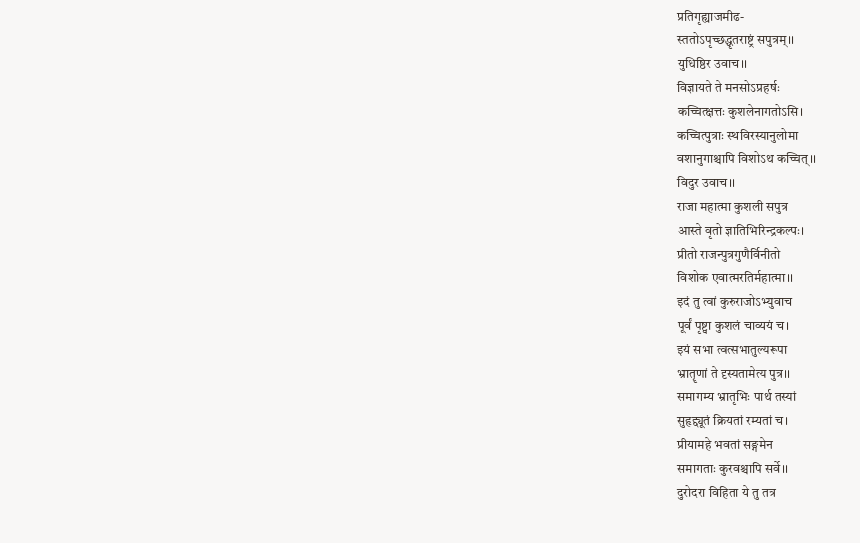प्रतिगृह्याजमीढ-
स्ततोऽपृच्छद्धृतराष्ट्रं सपुत्रम्।।
युधिष्ठिर उवाच।।
विज्ञायते ते मनसोऽप्रहर्षः
कच्चित्क्षत्तः कुशलेनागतोऽसि।
कच्चित्पुत्राः स्थविरस्यानुलोमा
वशानुगाश्चापि विशोऽथ कच्चित्।।
विदुर उवाच।।
राजा महात्मा कुशली सपुत्र
आस्ते वृतो ज्ञातिभिरिन्द्रकल्पः।
प्रीतो राजन्पुत्रगुणैर्विनीतो
विशोक एवात्मरतिर्महात्मा।।
इदं तु त्वां कुरुराजोऽभ्युवाच
पूर्वं पृष्ट्वा कुशलं चाव्ययं च।
इयं सभा त्वत्सभातुल्यरूपा
भ्रातॄणां ते दृस्यतामेत्य पुत्र।।
समागम्य भ्रातृभिः पार्थ तस्यां
सुहृद्द्यूतं क्रियतां रम्यतां च।
प्रीयामहे भवतां सङ्गमेन
समागताः कुरवश्चापि सर्वे।।
दुरोदरा विहिता ये तु तत्र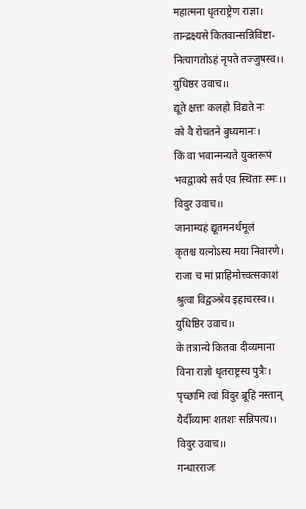महात्मना धृतराष्ट्रेण राज्ञा।
तान्द्रक्ष्यसे कितवान्सन्निविष्टा-
नित्यागतोऽहं नृपते तज्जुषस्व।।
युधिष्ठर उवाच।।
द्यूते क्षत्तः कलहो विद्यते नः
को वै रोचतने बुध्यमानः।
किं वा भवान्मन्यते युक्तरूपं
भवद्वाक्ये सर्व एव स्थिताः स्मः।।
विदुर उवाच।।
जानाम्यहं द्यूतमनर्थमूलं
कृतश्च यत्नोऽस्य मया निवारणे।
राजा च मां प्राहिमोत्त्वत्सकाशं
श्रुत्वा विद्वञ्श्रेय इहाचरस्व।।
युधिष्ठिर उवाच।।
के तत्रान्ये कितवा दीव्यमाना
विना राज्ञो धृतराष्ट्रस्य पुत्रैः।
पृच्छामि त्वां विदुर ब्रूहि नस्तान्
यैर्दीव्यामः शतशः सन्निपत्य।।
विदुर उवाच।।
गन्धारराजः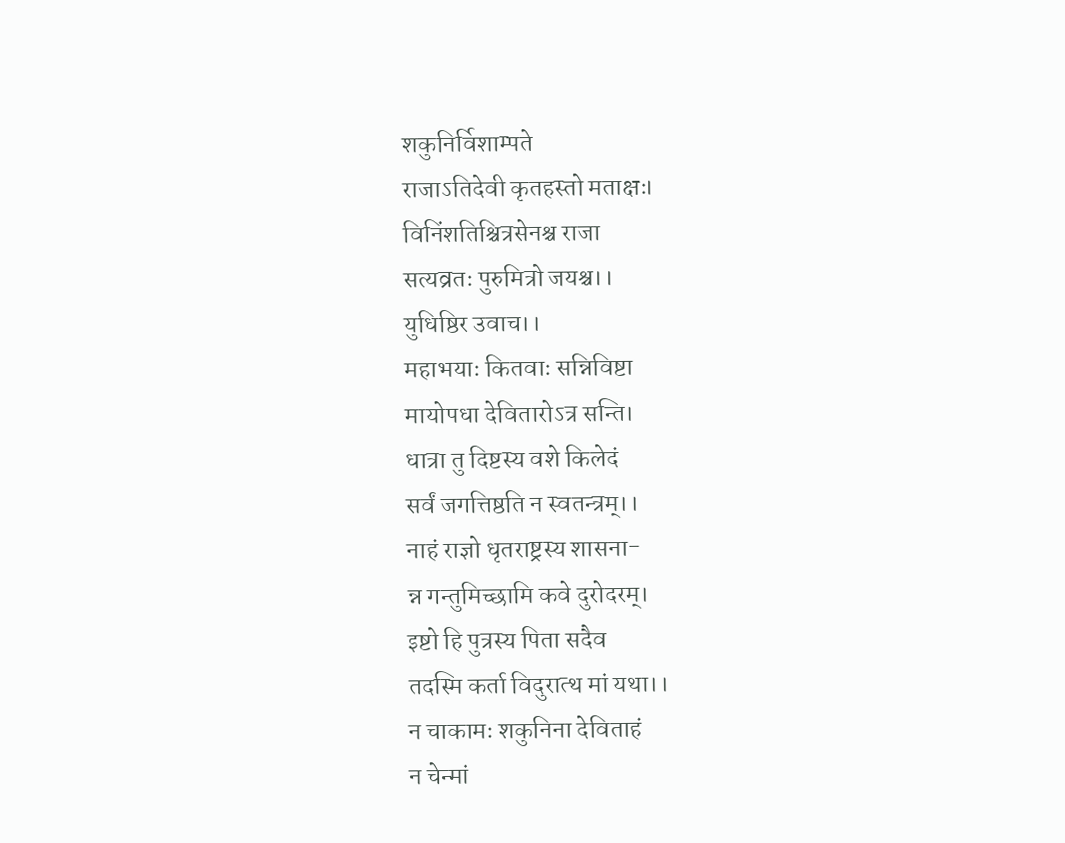शकुनिर्विशाम्पते
राजाऽतिदेवी कृतहस्तो मताक्षः।
विनिंशतिश्चित्रसेनश्च राजा
सत्यव्रतः पुरुमित्रो जयश्च।।
युधिष्ठिर उवाच।।
महाभयाः कितवाः सन्निविष्टा
मायोपधा देवितारोऽत्र सन्ति।
धात्रा तु दिष्टस्य वशे किलेदं
सर्वं जगत्तिष्ठति न स्वतन्त्रम्।।
नाहं राज्ञो धृतराष्ट्रस्य शासना-
न्न गन्तुमिच्छामि कवे दुरोदरम्।
इष्टो हि पुत्रस्य पिता सदैव
तदस्मि कर्ता विदुरात्थ मां यथा।।
न चाकामः शकुनिना देविताहं
न चेन्मां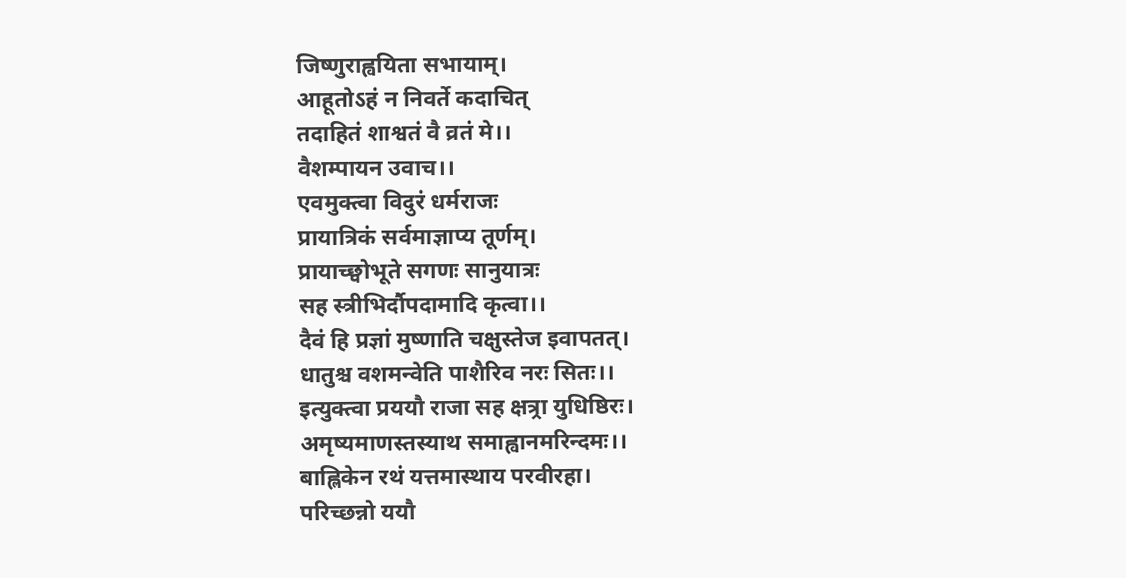जिष्णुराह्वयिता सभायाम्।
आहूतोऽहं न निवर्ते कदाचित्
तदाहितं शाश्वतं वै व्रतं मे।।
वैशम्पायन उवाच।।
एवमुक्त्वा विदुरं धर्मराजः
प्रायात्रिकं सर्वमाज्ञाप्य तूर्णम्।
प्रायाच्छ्वोभूते सगणः सानुयात्रः
सह स्त्रीभिर्दौपदामादि कृत्वा।।
दैवं हि प्रज्ञां मुष्णाति चक्षुस्तेज इवापतत्।
धातुश्च वशमन्वेति पाशैरिव नरः सितः।।
इत्युक्त्वा प्रययौ राजा सह क्षत्र्रा युधिष्ठिरः।
अमृष्यमाणस्तस्याथ समाह्वानमरिन्दमः।।
बाह्लिकेन रथं यत्तमास्थाय परवीरहा।
परिच्छन्नो ययौ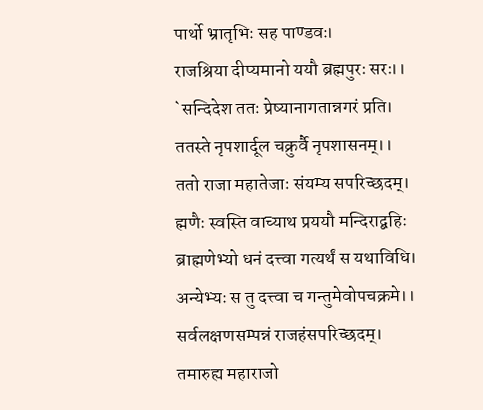पार्थो भ्रातृभिः सह पाण्डवः।
राजश्रिया दीप्यमानो ययौ ब्रह्मपुरः सरः।।
`सन्दिदेश ततः प्रेष्यानागतान्नगरं प्रति।
ततस्ते नृपशार्दूल चक्रुर्वै नृपशासनम्।।
ततो राजा महातेजाः संयम्य सपरिच्छदम्।
ह्मणैः स्वस्ति वाच्याथ प्रययौ मन्दिराद्बहिः
ब्राह्मणेभ्यो धनं दत्त्वा गत्यर्थं स यथाविधि।
अन्येभ्यः स तु दत्त्वा च गन्तुमेवोपचक्रमे।।
सर्वलक्षणसम्पन्नं राजहंसपरिच्छदम्।
तमारुह्य महाराजो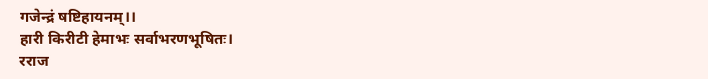गजेन्द्रं षष्टिहायनम्।।
हारी किरीटी हेमाभः सर्वाभरणभूषितः।
रराज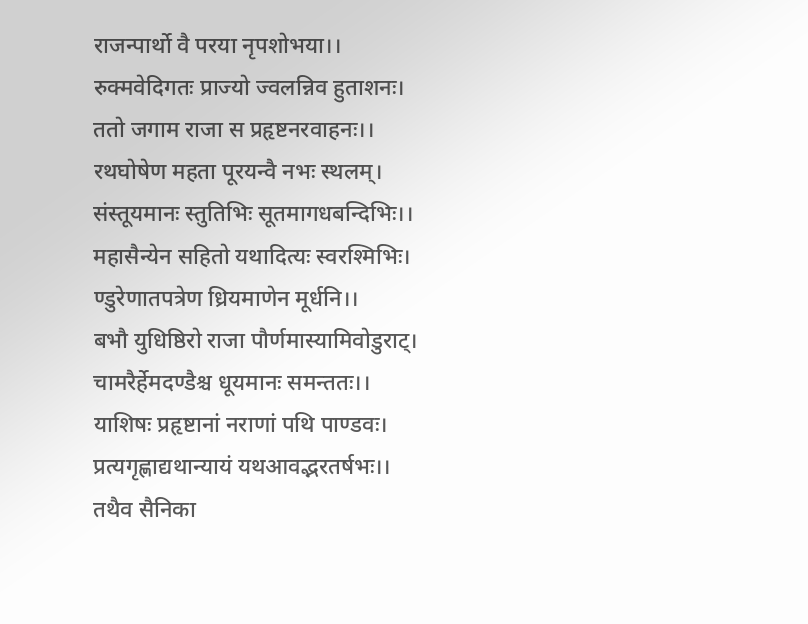राजन्पार्थो वै परया नृपशोभया।।
रुक्मवेदिगतः प्राज्यो ज्वलन्निव हुताशनः।
ततो जगाम राजा स प्रहृष्टनरवाहनः।।
रथघोषेण महता पूरयन्वै नभः स्थलम्।
संस्तूयमानः स्तुतिभिः सूतमागधबन्दिभिः।।
महासैन्येन सहितो यथादित्यः स्वरश्मिभिः।
ण्डुरेणातपत्रेण ध्रियमाणेन मूर्धनि।।
बभौ युधिष्ठिरो राजा पौर्णमास्यामिवोडुराट्।
चामरैर्हेमदण्डैश्च धूयमानः समन्ततः।।
याशिषः प्रहृष्टानां नराणां पथि पाण्डवः।
प्रत्यगृह्णाद्यथान्यायं यथआवद्भरतर्षभः।।
तथैव सैनिका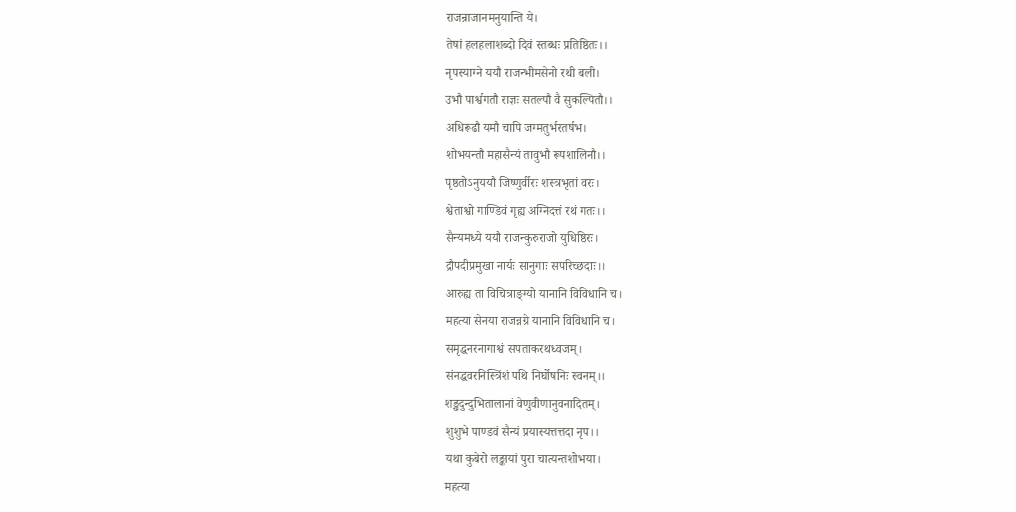राजन्राजानमनुयान्ति ये।
तेषां हलहलाशब्दो दिवं स्तब्धः प्रतिष्ठितः।।
नृपस्याग्ने ययौ राजन्भीमसेनो रथी बली।
उभौ पार्श्वगतौ राज्ञः सतल्पौ वै सुकल्पितौ।।
अधिरूढौ यमौ चापि जग्मतुर्भरतर्षभ।
शोभयन्तौ महासैन्यं तावुभौ रूपशालिनौ।।
पृष्ठतोऽनुययौ जिष्णुर्वीरः शस्त्रभृतां वरः।
श्वेताश्वो गाण्डिवं गृह्य अग्निदत्तं रथं गतः।।
सैन्यमध्ये ययौ राजन्कुरुराजो युधिष्ठिरः।
द्रौपदीप्रमुखा नार्यः सानुगाः सपरिच्छदाः।।
आरुह्य ता विचित्राङ्ग्यो यानानि विविधानि च।
महत्या सेनया राजन्नग्रे यानानि विविधानि च।
समृद्धनरनागाश्वं सपताकरथध्वजम्।
संनद्धवरनिस्त्रिंशं पथि निर्घोषनिः स्वनम्।।
शङ्खदुन्दुभितालानां वेणुवीणानुवनादितम्।
शुशुभे पाण्डवं सैन्यं प्रयास्यत्तत्तदा नृप।।
यथा कुबेरो लङ्कायां पुरा चात्यन्तशोभया।
महत्या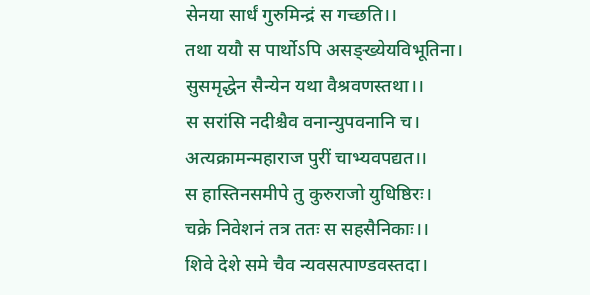सेनया सार्धं गुरुमिन्द्रं स गच्छति।।
तथा ययौ स पार्थोऽपि असङ्ख्येयविभूतिना।
सुसमृद्धेन सैन्येन यथा वैश्रवणस्तथा।।
स सरांसि नदीश्चैव वनान्युपवनानि च।
अत्यक्रामन्महाराज पुरीं चाभ्यवपद्यत।।
स हास्तिनसमीपे तु कुरुराजो युधिष्ठिरः।
चक्रे निवेशनं तत्र ततः स सहसैनिकाः।।
शिवे देशे समे चैव न्यवसत्पाण्डवस्तदा।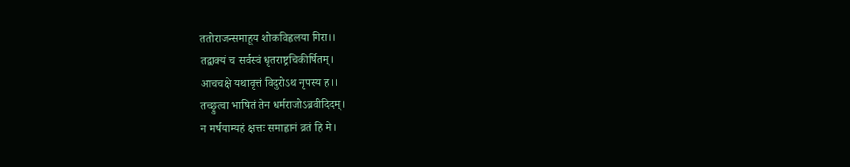ततोराजन्समाहूय शोकविह्वलया गिरा।।
तद्वाक्यं च सर्वस्वं धृतराष्ट्रचिकीर्षितम्।
आचचक्षे यथावृत्तं विदुरोऽथ नृपस्य ह।।
तच्छ्रुत्वा भाषितं तेन धर्मराजोऽब्रवीदिदम्।
न मर्षयाम्यहं क्षत्तः समाह्वानं व्रतं हि मे।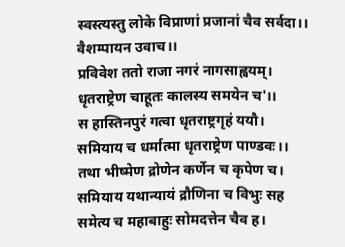स्वस्त्यस्तु लोके विप्राणां प्रजानां चैव सर्वदा।।
वैशम्पायन उवाच।।
प्रविवेश ततो राजा नगरं नागसाह्वयम्।
धृतराष्ट्रेण चाहूतः कालस्य समयेन च'।।
स हास्तिनपुरं गत्वा धृतराष्ट्रगृहं ययौ।
समियाय च धर्मात्मा धृतराष्ट्रेण पाण्डवः।।
तथा भीष्मेण द्रोणेन कर्णेन च कृपेण च।
समियाय यथान्यायं द्रौणिना च विभुः सह
समेत्य च महाबाहुः सोमदत्तेन चैव ह।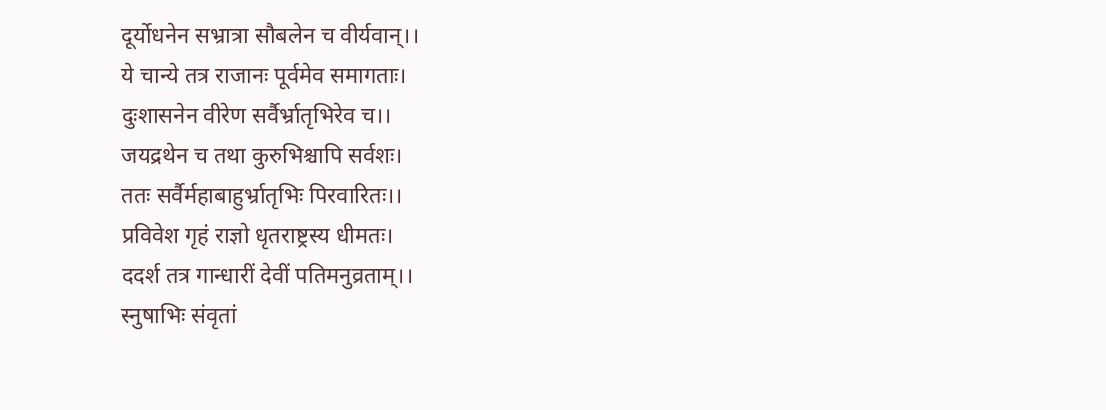दूर्योधनेन सभ्रात्रा सौबलेन च वीर्यवान्।।
ये चान्ये तत्र राजानः पूर्वमेव समागताः।
दुःशासनेन वीरेण सर्वैर्भ्रातृभिरेव च।।
जयद्रथेन च तथा कुरुभिश्चापि सर्वशः।
ततः सर्वैर्महाबाहुर्भ्रातृभिः पिरवारितः।।
प्रविवेश गृहं राज्ञो धृतराष्ट्रस्य धीमतः।
ददर्श तत्र गान्धारीं देवीं पतिमनुव्रताम्।।
स्नुषाभिः संवृतां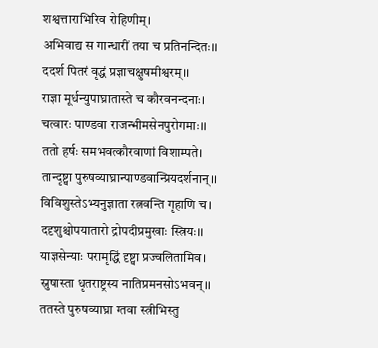शश्वत्ताराभिरिव रोहिणीम्।
अभिवाद्य स गान्धारीं तया च प्रतिनन्दितः।।
ददर्श पितरं वृद्धं प्रज्ञाचक्षुषमीश्वरम्।।
राज्ञा मूर्धन्युपाघ्रातास्ते च कौरवनन्दनाः।
चत्वारः पाण्डवा राजन्भीमसेनपुरोगमाः।।
ततो हर्षः समभवत्कौरवाणां विशाम्पते।
तान्दृष्ट्वा पुरुषव्याघ्रान्पाण्डवान्प्रियदर्शनान्।।
विविशुस्तेऽभ्यनुज्ञाता रत्नवन्ति गृहाणि च।
ददृशुश्चोपयातारो द्रोपदीप्रमुखाः स्त्रियः।।
याज्ञसेन्याः परामृद्धिं दृष्ट्वा प्रज्वलितामिव।
स्नुषास्ता धृतराष्ट्रस्य नातिप्रमनसोऽभवन्।।
ततस्ते पुरुषव्याघ्रा ग्तवा स्त्रीभिस्तु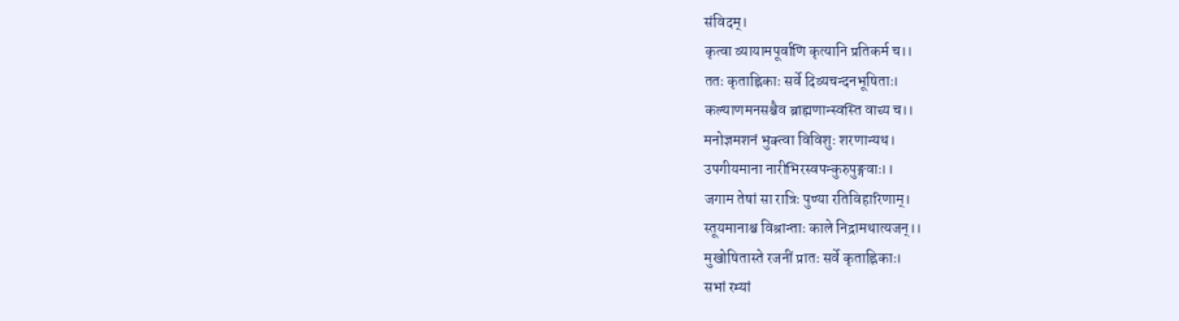संविदम्।
कृत्वा व्यायामपूर्वाणि कृत्यानि प्रतिकर्म च।।
ततः कृताह्निकाः सर्वे दिव्यचन्दनभूषिताः।
कल्याणमनसश्चैव ब्राह्मणान्स्वस्ति वाच्य च।।
मनोज्ञमशनं भुक्त्वा विविशुः शरणान्यथ।
उपगीयमाना नारीभिरस्वपन्कुरुपुङ्गवाः।।
जगाम तेषां सा रात्रिः पुण्या रतिविहारिणाम्।
स्तूयमानाश्च विश्रान्ताः काले निद्रामथात्यजन्।।
मुखोषितास्ते रजनीं प्रातः सर्वे कृताह्निकाः।
सभां रम्यां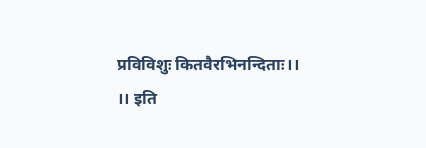प्रविविशुः कितवैरभिनन्दिताः।।
।। इति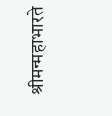श्रीमन्महाभारते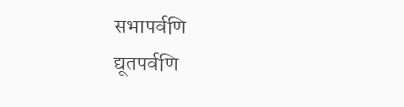सभापर्वणि
द्यूतपर्वणि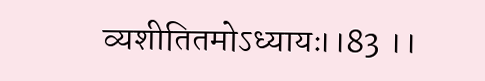व्यशीतितमोऽध्यायः।।83 ।।